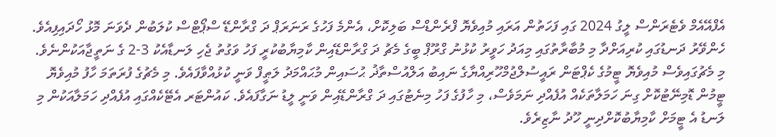އެފްއޭއެމް ވެޓެރަންސް ލީގު 2024 ގައި ފަހަތުން އަރައި މުއިވެޔޮ ފްރެންޑްސް ބަލިކޮށް، އެންމެ ފަހުގެ ރަނަރަޕް ދަ ގްރާންޑޭ ސްޕޯޓްސް ކުލަބުން ދެވަނަ މޮޅު ހޯދައިފިއެވެ.
ހެންވޭރު ދަނޑުގައި ކުރިއަށްދާ މި މުބާރާތުގައި މިއަދު ހަވީރު ކުޅުނު ގްރޫޕް ބީގެ މެޗު ދަ ގްރާންޑޭއިން ކާމިޔާބުކުރީ ފަހު ވަގުތު ޖެހި ލަނޑާއެކު 3-2 ގެ ނަތީޖާއަކުންނެވެ.
މި މެޗުގައިވެސް މުއިވެޔޮ ޓީމުގެ ކެޕްޓަން ރައީސުލްޖުމްހޫރިއްޔާގެ ނައިބު އަލްއުސްތާޛު ޙުސައިން މުޙައްމަދު ލަޠީފް ވަނީ ކުޅުއްވާފައެވެ. މި މެޗުގެ ފުރަތަމަ ހާފު މުއިވެޔޮ ޓީމުން ޑޮމިނޭޓުކޮށް ގިނަ ހަމަލާތަކެއް އުފެއްދި ނަމަވެސް، މި ހާފުގެ ފަހު މިނެޓުގައި ދަ ގްރާންޑޭއިން ވަނީ ލީޑު ނަގާފައެވެ. ކައުންޓަރ އެޓޭކެއްގައި އުފެއްދި ހަމަލާއަކުން މި ލަނޑު އެ ޓީމަށް ކާމިޔާބުކޮށްދިނީ ހޫދު ނާޒިރެވެ.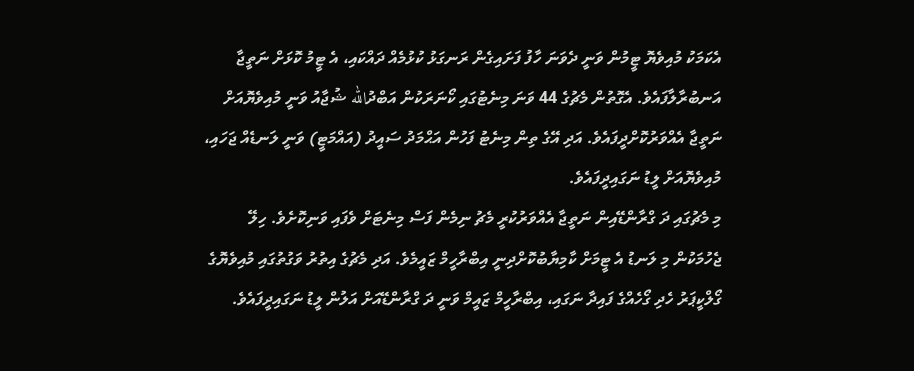އެކަމަކު މުއިވެޔޮ ޓީމުން ވަނީ ދެވަނަ ހާފު ފަށައިގެން ރަނގަޅު ކުޅުމެއް ދައްކައި، އެ ޓީމު ކޮޅަށް ނަތީޖާ އަނބުރާލާފައެވެ. އެގޮތުން މެޗުގެ 44 ވަނަ މިނެޓުގައި ކޯނަރަކުން އަބްދުالله ޝުޖާއު ވަނީ މުއިވެޔޮއަށް ނަތީޖާ އެއްވަރުކޮށްދީފައެވެ. އަދި އޭގެ ތިން މިނެޓު ފަހުން އަޙްމަދު ސައީދު (އައްމަޓީ) ވަނީ ލަނޑެއް ޖަހައި، މުއިވެޔޮއަށް ލީޑު ނަގައިދީފައެވެ.
މި މެޗުގައި ދަ ގްރާންޑޭއިން ނަތީޖާ އެއްވަރުކުރީ މެޗު ނިމެން ފަސް މިނެޓަށް ވެފައި ވަނިކޮށެވެ. ހިލޭ ޖެހުމަކުން މި ލަނޑު އެ ޓީމަށް ކާމިޔާބުކޮށްދިނީ އިބްރާހީމް ޒައީމެވެ. އަދި މެޗުގެ އިތުރު ވަގުތުގައި މުއިވެޔޮގެ ގޯލްކީޕަރު ހެދި ގޯހެއްގެ ފައިދާ ނަގައި، އިބްރާހީމް ޒައީމް ވަނީ ދަ ގްރާންޑޭއަށް އަލުން ލީޑު ނަގައިދީފައެވެ.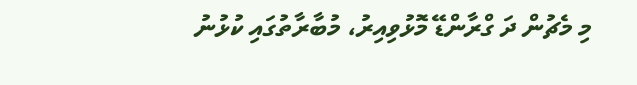މި މެޗުން ދަ ގްރާންޑޭ މޮޅުވިއިރު، މުބާރާތުގައި ކުޅުނު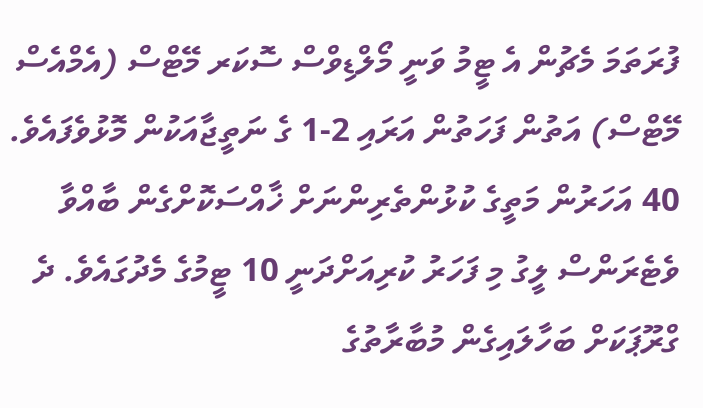ފުރަތަމަ މެޗުން އެ ޓީމު ވަނީ މޯލްޑިވްސް ސޮކަރ މޭޓްސް (އެމްއެސް މޭޓްސް) އަތުން ފަހަތުން އަރައި 2-1 ގެ ނަތީޖާއަކުން މޮޅުވެފައެވެ.
40 އަހަރުން މަތީގެ ކުޅުންތެރިންނަށް ޚާއްސަކޮށްގެން ބާއްވާ ވެޓެރަންސް ލީގު މި ފަހަރު ކުރިއަށްދަނީ 10 ޓީމުގެ މެދުގައެވެ. ދެ ގްރޫޕަކަށް ބަހާލައިގެން މުބާރާތުގެ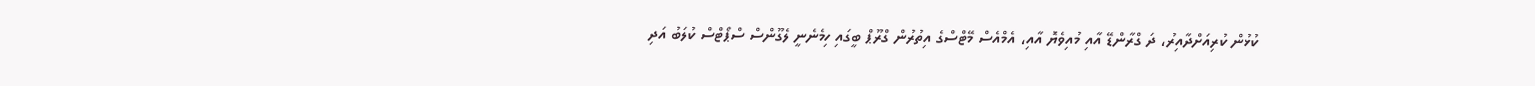ކުޅުން ކުރިއަށްދާއިރު، ދަ ގްރާންޑޭ އާއި މުއިވެޔޮ އާއި، އެމްއެސް މޭޓްސްގެ އިތުރުން ގްރޫޕް ބީގައި ހިމެނެނީ ލެގޫންސް ސްޕޯޓްސް ކުލަބު އަދި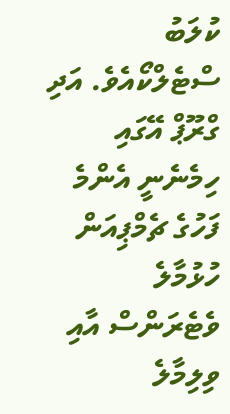ކުލަބު ސްޓެލްކޯއެވެ. އަދި ގްރޫޕް އޭގައި ހިމެނެނީ އެންމެ ފަހުގެ ޗެމްޕިއަން ހުޅުމާލެ ވެޓެރަންސް އާއި ވިލިމާލެ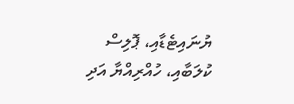ޔުނައިޓެޑާއި، ޕޮލިސް ކުލަބާއި، ހުއްރިއްޔާ އަދި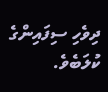ދިވެހި ސިފައިންގެ ކުލަބެވެ.